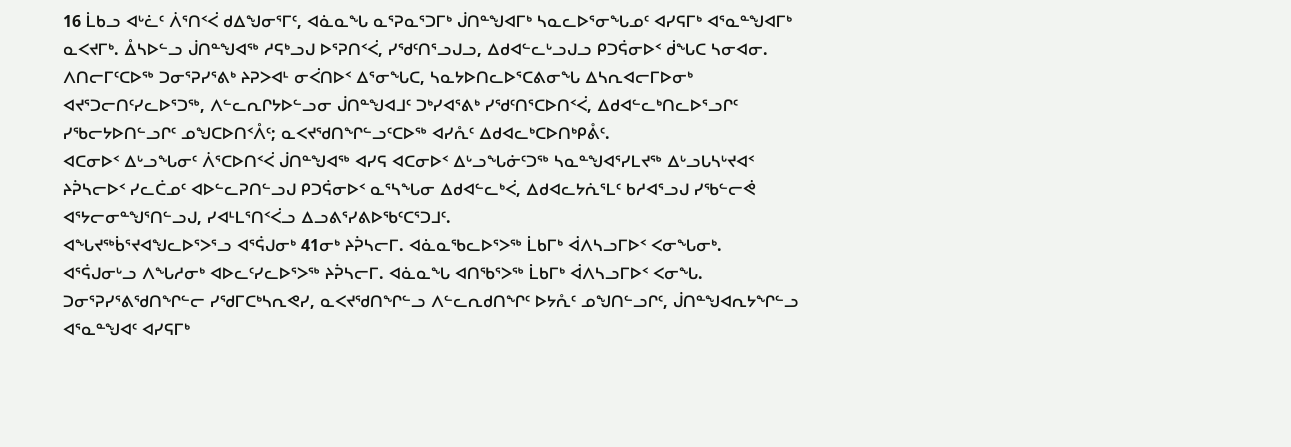16 ᒫᑲᓗ ᐊᒡᓛᑦ ᐲᕐᑎᑉᐹ ᑯᐃᖑᓂᕐᒥᑦ, ᐊᓈᓇᖓ ᓇᕐᕈᓇᕐᑐᒥᒃ ᒎᑎᓐᖑᐊᒥᒃ ᓴᓇᓚᐅᕐᓂᖓᓄᑦ ᐊᓯᕋᒥᒃ ᐊᕐᓇᓐᖑᐊᒥᒃ ᓇᐸᔪᒥᒃ. ᐂᓴᐅᓪᓗ ᒎᑎᓐᖑᐊᖅ ᓱᕋᒃᓗᒍ ᐅᕐᕈᑎᑉᐹ, ᓯᖁᑦᑎᕐᓗᒍᓗ, ᐃᑯᐊᓪᓚᒡᓗᒍᓗ ᑭᑐᕌᓂᐅᑉ ᑰᖓᑕ ᓴᓂᐊᓂ.
ᐱᑎᓕᒥᑦᑕᐅᖅ ᑐᓂᕐᕈᓯᕐᕕᒃ ᔨᕈᐳᐊᒻ ᓂᐹᑎᐅᑉ ᐃᕐᓂᖓᑕ, ᓴᓇᔭᐅᑎᓚᐅᕐᑕᕕᓂᖓ ᐃᓴᕆᐊᓕᒥᐅᓂᒃ ᐊᔪᕐᑐᓕᑎᑦᓯᓚᐅᕐᑐᖅ, ᐱᓪᓚᕆᒋᔭᐅᓪᓗᓂ ᒎᑎᓐᖑᐊᒧᑦ ᑐᒃᓯᐊᕐᕕᒃ ᓯᖁᑦᑎᕐᑕᐅᑎᑉᐹ, ᐃᑯᐊᓪᓚᒃᑎᓚᐅᕐᓗᒋᑦ ᓯᖃᓕᔭᐅᑎᓪᓗᒋᑦ ᓄᖑᑕᐅᑎᑉᐰᑦ; ᓇᐸᔪᖁᑎᖏᓪᓗᑦᑕᐅᖅ ᐊᓯᕅᑦ ᐃᑯᐊᓚᒃᑕᐅᑎᒃᑭᕔᑦ.
ᐊᑕᓂᐅᑉ ᐃᒡᓗᖓᓂᑦ ᐲᕐᑕᐅᑎᑉᐹ ᒎᑎᓐᖑᐊᖅ ᐊᓯᕋ ᐊᑕᓂᐅᑉ ᐃᒡᓗᖓᓃᑦᑐᖅ ᓴᓇᓐᖑᐊᕐᓯᒪᔪᖅ ᐃᒡᓗᒐᓴᒡᔪᐊᑉ ᔨᕉᓴᓕᐅᑉ ᓯᓚᑖᓄᑦ ᐊᐅᓪᓚᕈᑎᓪᓗᒍ ᑭᑐᕌᓂᐅᑉ ᓇᕐᓴᖓᓂ ᐃᑯᐊᓪᓚᒃᐹ, ᐃᑯᐊᓚᔭᕇᕐᒪᑦ ᑲᓱᐊᕐᓗᒍ ᓯᖃᓪᓕᕚ ᐊᕐᔭᓕᓂᓐᖑᕐᑎᓪᓗᒍ, ᓯᐊᒻᒪᕐᑎᑉᐹᓗ ᐃᓗᕕᕐᓯᕕᐅᖃᑦᑕᕐᑐᒧᑦ.
ᐊᖓᔪᖅᑳᕐᔪᐊᖑᓚᐅᕐᐳᕐᓗ ᐊᕐᕌᒍᓂᒃ 41ᓂᒃ ᔨᕉᓴᓕᒥ. ᐊᓈᓇᖃᓚᐅᕐᐳᖅ ᒫᑲᒥᒃ ᐋᐱᓴᓗᒥᐅᑉ ᐸᓂᖓᓂᒃ.
ᐊᕐᕌᒍᓂᒡᓗ ᐱᖓᓱᓂᒃ ᐊᐅᓚᑦᓯᓚᐅᕐᐳᖅ ᔨᕉᓴᓕᒥ. ᐊᓈᓇᖓ ᐊᑎᖃᕐᐳᖅ ᒫᑲᒥᒃ ᐋᐱᓴᓗᒥᐅᑉ ᐸᓂᖓ.
ᑐᓂᕐᕈᓯᕐᕕᖁᑎᖏᓪᓕ ᓯᖁᒥᑕᒃᓴᕆᕙᓯ, ᓇᐸᔪᖁᑎᖏᓪᓗ ᐱᓪᓚᕆᑯᑎᖏᑦ ᐅᔭᕅᑦ ᓄᖑᑎᓪᓗᒋᑦ, ᒎᑎᓐᖑᐊᕆᔭᖏᓪᓗ ᐊᕐᓇᓐᖑᐊᑦ ᐊᓯᕋᒥᒃ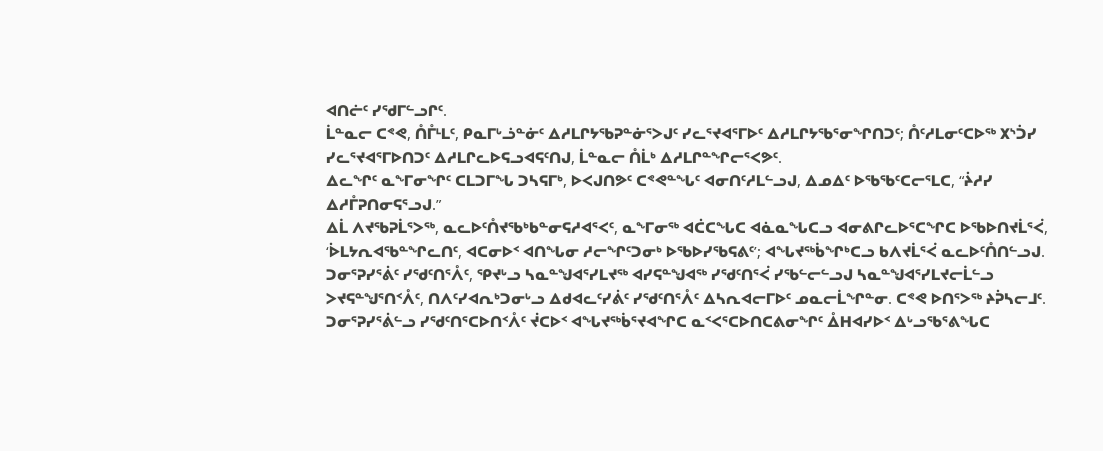ᐊᑎᓖᑦ ᓯᖁᒥᓪᓗᒋᑦ.
ᒫᓐᓇᓕ ᑕᕝᕙ, ᑍᒤᒻᒪᑦ, ᑭᓇᒥᒡᓘᓐᓃᑦ ᐃᓱᒪᒋᔭᖃᕈᓐᓃᕐᐳᒍᑦ ᓯᓚᕐᔪᐊᕐᒥᐅᑦ ᐃᓱᒪᒋᔭᖃᕐᓂᖏᑎᑐᑦ; ᑍᑦᓱᒪᓂᑦᑕᐅᖅ ᙭ᔅᑑᓯ ᓯᓚᕐᔪᐊᕐᒥᐅᑎᑐᑦ ᐃᓱᒪᒋᓚᐅᕋᓗᐊᕋᑦᑎᒍ, ᒫᓐᓇᓕ ᑍᒫᒃ ᐃᓱᒪᒋᓐᖏᓕᕐᐸᕗᑦ.
ᐃᓚᖏᑦ ᓇᖕᒥᓂᖏᑦ ᑕᒪᑐᒥᖓ ᑐᓴᕋᒥᒃ, ᐅᐸᒍᑎᕗᑦ ᑕᕝᕙᓐᖓᑦ ᐊᓂᑎᑦᓱᒪᓪᓗᒍ, ᐃᓄᐃᑦ ᐅᖃᖃᑦᑕᓕᕐᒪᑕ, “ᔩᓱᓯ ᐃᓱᒤᕈᑎᓂᕋᕐᓗᒍ.”
ᐃᒫ ᐱᔪᖃᕈᒫᕐᐳᖅ, ᓇᓚᐅᑦᑍᔪᖃᒃᑲᓐᓂᕋᓱᐊᕐᐸᑦ, ᓇᖕᒥᓂᖅ ᐊᑖᑕᖓᑕ ᐊᓈᓇᖓᑕᓗ ᐊᓂᕕᒋᓚᐅᕐᑕᖏᑕ ᐅᖃᐅᑎᔪᒫᕐᐹ, ‘ᐆᒪᔭᕆᐊᖃᓐᖏᓚᑎᑦ, ᐊᑕᓂᐅᑉ ᐊᑎᖓᓂ ᓱᓕᖏᑦᑐᓂᒃ ᐅᖃᐅᓯᖃᕋᕕᑦ’; ᐊᖓᔪᖅᑳᖏᒃᑕᓗ ᑲᐱᔪᒫᕐᐹ ᓇᓚᐅᑦᑍᑎᓪᓗᒍ.
ᑐᓂᕐᕈᓯᕐᕖᑦ ᓯᖁᑦᑎᕐᐰᑦ, ᕿᔪᒡᓗ ᓴᓇᓐᖑᐊᕐᓯᒪᔪᖅ ᐊᓯᕋᓐᖑᐊᖅ ᓯᖁᑦᑎᕐᐹ ᓯᖃᓪᓕᓪᓗᒍ ᓴᓇᓐᖑᐊᕐᓯᒪᔪᓕᒫᓪᓗ ᐳᔪᕋᓐᖑᕐᑎᑉᐰᑦ, ᑎᐱᑦᓯᐊᕆᒃᑐᓂᒡᓗ ᐃᑯᐊᓚᑦᓯᕖᑦ ᓯᖁᑦᑎᕐᐰᑦ ᐃᓴᕆᐊᓕᒥᐅᑦ ᓄᓇᓕᒫᖏᓐᓂ. ᑕᕝᕙ ᐅᑎᕐᐳᖅ ᔨᕉᓴᓕᒧᑦ.
ᑐᓂᕐᕈᓯᕐᕖᓪᓗ ᓯᖁᑦᑎᕐᑕᐅᑎᑉᐰᑦ ᔫᑕᐅᑉ ᐊᖓᔪᖅᑳᕐᔪᐊᖏᑕ ᓇᑉᐸᕐᑕᐅᑎᑕᕕᓂᖏᑦ ᐂᕼᐊᓯᐅᑉ ᐃᒡᓗᖃᕐᕕᖓᑕ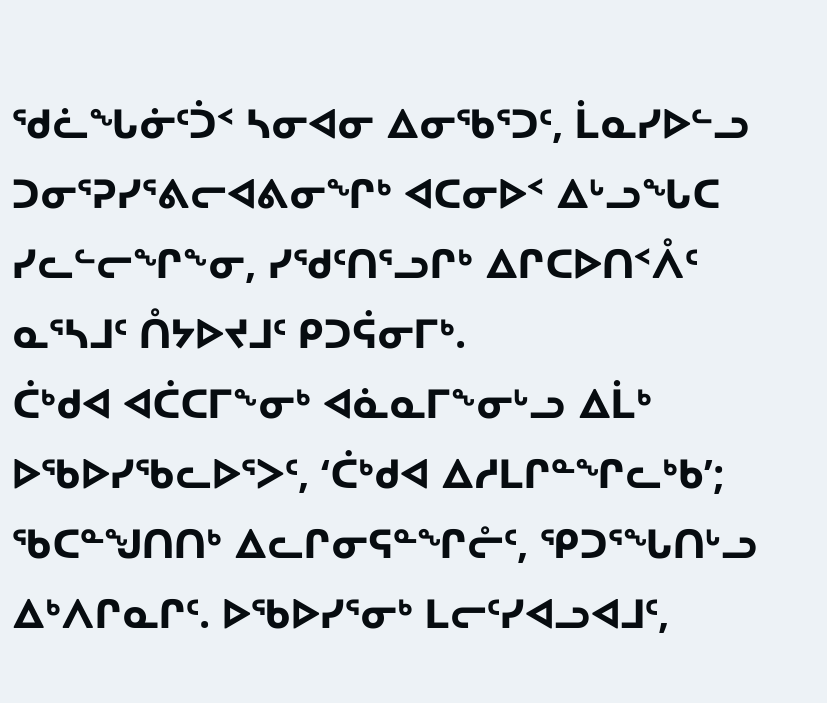ᖁᓛᖓᓃᑦᑑᑉ ᓴᓂᐊᓂ ᐃᓂᖃᕐᑐᑦ, ᒫᓇᓯᐅᓪᓗ ᑐᓂᕐᕈᓯᕐᕕᓕᐊᕕᓂᖏᒃ ᐊᑕᓂᐅᑉ ᐃᒡᓗᖓᑕ ᓯᓚᓪᓕᖏᖕᓂ, ᓯᖁᑦᑎᕐᓗᒋᒃ ᐃᒋᑕᐅᑎᑉᐰᑦ ᓇᕐᓴᒧᑦ ᑍᔭᐅᔪᒧᑦ ᑭᑐᕌᓂᒥᒃ.
ᑖᒃᑯᐊ ᐊᑖᑕᒥᖕᓂᒃ ᐊᓈᓇᒥᖕᓂᒡᓗ ᐃᒫᒃ ᐅᖃᐅᓯᖃᓚᐅᕐᐳᑦ, ‘ᑖᒃᑯᐊ ᐃᓱᒪᒋᓐᖏᓚᒃᑲ’; ᖃᑕᓐᖑᑎᑎᒃ ᐃᓚᒋᓂᕋᓐᖏᓔᑦ, ᕿᑐᕐᖓᑎᒡᓗ ᐃᒃᐱᒋᓇᒋᑦ. ᐅᖃᐅᓯᕐᓂᒃ ᒪᓕᑦᓯᐊᓗᐊᒧᑦ,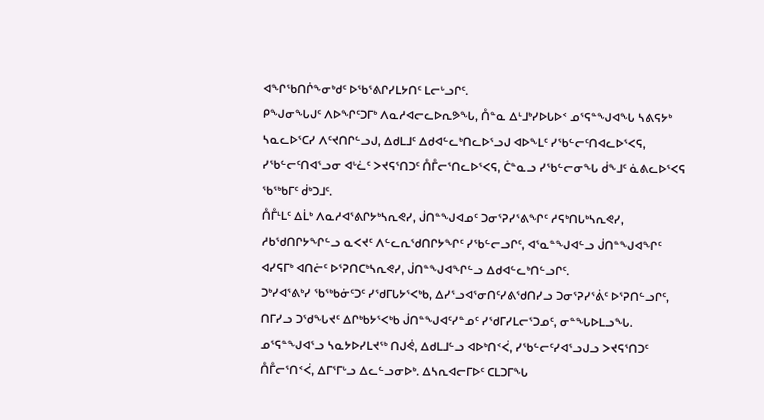ᐊᖏᖃᑎᒌᖕᓂᒃᑯᑦ ᐅᖃᕐᕕᒋᓯᒪᔭᑎᑦ ᒪᓕᒡᓗᒋᑦ.
ᑭᖑᓂᖓᒍᑦ ᐱᐅᖏᑦᑐᒥᒃ ᐱᓇᓱᐊᓕᓚᐅᕆᕗᖓ, ᑍᓐᓇ ᐃᒻᒧᒃᓯᐅᒐᐅᑉ ᓄᕐᕋᓐᖑᐊᖓ ᓴᕕᕋᔭᒃ ᓴᓇᓚᐅᕐᑕᓯ ᐱᑦᔪᑎᒋᓪᓗᒍ, ᐃᑯᒪᒧᑦ ᐃᑯᐊᓪᓚᒃᑎᓚᐅᕐᓗᒍ ᐊᐅᖕᒪᑦ ᓯᖃᓪᓕᑦᑎᐊᓚᐅᕐᐸᕋ, ᓯᖃᓪᓕᑦᑎᐊᕐᓗᓂ ᐊᒡᓛᑦ ᐳᔪᕋᕐᑎᑐᑦ ᑍᒤᓕᕐᑎᓚᐅᕐᐸᕋ, ᑖᓐᓇᓗ ᓯᖃᓪᓕᓂᖓ ᑰᖕᒧᑦ ᓈᕕᓚᐅᕐᐸᕋ ᖃᖅᑲᒥᑦ ᑰᒃᑐᒧᑦ.
ᑍᒤᒻᒪᑦ ᐃᒫᒃ ᐱᓇᓱᐊᕐᕕᒋᔭᒃᓴᕆᕙᓯ, ᒎᑎᓐᖑᐊᓄᑦ ᑐᓂᕐᕈᓯᕐᕕᖏᑦ ᓱᕋᒃᑎᒐᒃᓴᕆᕙᓯ, ᓱᑲᖁᑎᒋᔭᖏᓪᓗ ᓇᐸᔪᑦ ᐱᓪᓚᕆᖁᑎᒋᔭᖏᑦ ᓯᖃᓪᓕᓗᒋᑦ, ᐊᕐᓇᓐᖑᐊᓪᓗ ᒎᑎᓐᖑᐊᖏᑦ ᐊᓯᕋᒥᒃ ᐊᑎᓖᑦ ᐅᕐᕈᑎᑕᒃᓴᕆᕙᓯ, ᒎᑎᓐᖑᐊᖏᓪᓗ ᐃᑯᐊᓪᓚᒃᑎᓪᓗᒋᑦ.
ᑐᒃᓯᐊᕐᕕᒃᓯ ᖃᖅᑲᓃᑦᑐᑦ ᓯᖁᒥᒐᔭᕐᐸᒃᑲ, ᐃᓯᕐᓗᐊᕐᓂᑎᑦᓯᕕᖁᑎᓯᓗ ᑐᓂᕐᕈᓯᕐᕖᑦ ᐅᕐᕈᑎᓪᓗᒋᑦ, ᑎᒥᓯᓗ ᑐᖁᖓᔪᑦ ᐃᒋᒃᑲᔭᕐᐸᒃᑲ ᒎᑎᓐᖑᐊᑦᓯᓐᓄᑦ ᓯᖁᒥᓯᒪᓕᕐᑐᓄᑦ, ᓂᓐᖓᐅᒪᓗᖓ.
ᓄᕐᕋᓐᖑᐊᕐᓗ ᓴᓇᔭᐅᓯᒪᔪᖅ ᑎᒍᕚ, ᐃᑯᒪᒧᓪᓗ ᐊᐅᒃᑎᑉᐹ, ᓯᖃᓪᓕᑦᓯᐊᕐᓗᒍᓗ ᐳᔪᕋᕐᑎᑐᑦ ᑍᒤᓕᕐᑎᑉᐹ, ᐃᒥᕐᒥᒡᓗ ᐃᓚᓪᓗᓂᐅᒃ. ᐃᓴᕆᐊᓕᒥᐅᑦ ᑕᒪᑐᒥᖓ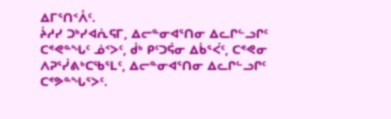ᐃᒥᕐᑎᑉᐰᑦ.
ᔩᓱᓯ ᑐᒃᓯᐊᕇᕋᒥ, ᐃᓕᓐᓂᐊᕐᑎᓂ ᐃᓚᒋᓪᓗᒋᑦ ᑕᕝᕙᓐᖓᑦ ᓅᑉᐳᑦ, ᑰᒃ ᑭᑦᑐᕌᓂ ᐃᑳᕐᐹᑦ, ᑕᕝᕙᓂ ᐱᕈᕐᓰᕕᒃᑕᖃᕐᒪᑦ, ᐃᓕᓐᓂᐊᕐᑎᓂ ᐃᓚᒋᓪᓗᒋᑦ ᑕᕝᕗᓐᖓᕐᐳᑦ.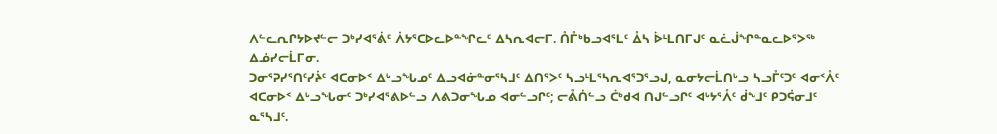ᐱᓪᓚᕆᒋᔭᐅᔪᓪᓕ ᑐᒃᓯᐊᕐᕖᑦ ᐲᔭᕐᑕᐅᓚᐅᓐᖏᓚᑦ ᐃᓴᕆᐊᓕᒥ. ᑍᒤᒃᑲᓗᐊᕐᒪᑦ ᐂᓴ ᐆᒻᒪᑎᒥᒍᑦ ᓇᓛᒎᖏᓐᓇᓚᐅᕐᐳᖅ ᐃᓅᓯᓕᒫᒥᓂ.
ᑐᓂᕐᕈᓯᕐᑎᑦᓯᔩᑦ ᐊᑕᓂᐅᑉ ᐃᒡᓗᖓᓄᑦ ᐃᓗᐊᓃᓐᓂᕐᓴᒧᑦ ᐃᑎᕐᐳᑦ ᓴᓗᒻᒪᕐᓴᕆᐊᕐᑐᕐᓗᒍ, ᓇᓂᔭᓕᒫᑎᒡᓗ ᓴᓗᒤᑦᑐᑦ ᐊᓂᑉᐰᑦ ᐊᑕᓂᐅᑉ ᐃᒡᓗᖓᓂᑦ ᑐᒃᓯᐊᕐᕕᐅᓪᓗ ᐱᕕᑐᓂᖓᓄ ᐊᓂᓪᓗᒋᑦ; ᓕᕔᑏᓪᓗ ᑖᒃᑯᐊ ᑎᒍᓪᓗᒋᑦ ᐊᒡᔭᕐᐰᑦ ᑰᖕᒧᑦ ᑭᑐᕌᓂᒧᑦ ᓇᕐᓴᒧᑦ.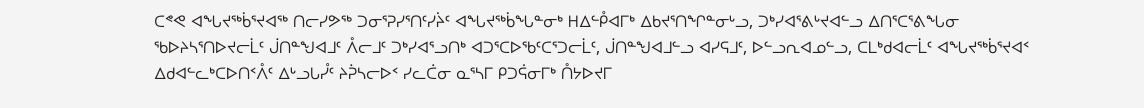ᑕᕝᕙ ᐊᖓᔪᖅᑳᕐᔪᐊᖅ ᑎᓕᓯᕗᖅ ᑐᓂᕐᕈᓯᕐᑎᑦᓯᔩᑦ ᐊᖓᔪᖅᑳᖓᓐᓂᒃ ᕼᐃᓪᑬᐊᒥᒃ ᐃᑲᔪᕐᑎᖏᓐᓂᒡᓗ, ᑐᒃᓯᐊᕐᕕᒡᔪᐊᓪᓗ ᐃᑎᕐᑕᕐᕕᖓᓂ ᖃᐅᔨᓴᕐᑎᐅᔪᓕᒫᑦ ᒎᑎᓐᖑᐊᒧᑦ ᐰᓕᒧᑦ ᑐᒃᓯᐊᕐᓗᑎᒃ ᐊᑐᕐᑕᐅᖃᑦᑕᕐᑐᓕᒫᑦ, ᒎᑎᓐᖑᐊᒧᓪᓗ ᐊᓯᕋᒧᑦ, ᐅᓪᓗᕆᐊᓄᓪᓗ, ᑕᒪᒃᑯᐊᓕᒫᑦ ᐊᖓᔪᖅᑳᕐᔪᐊᑉ ᐃᑯᐊᓪᓚᒃᑕᐅᑎᑉᐰᑦ ᐃᒡᓗᒐᓮᑦ ᔨᕉᓴᓕᐅᑉ ᓯᓚᑖᓂ ᓇᕐᓴᒥ ᑭᑐᕌᓂᒥᒃ ᑍᔭᐅᔪᒥ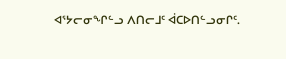ᐊᕐᔭᓕᓂᖏᓪᓗ ᐱᑎᓕᒧᑦ ᐋᑕᐅᑎᓪᓗᓂᒋᑦ.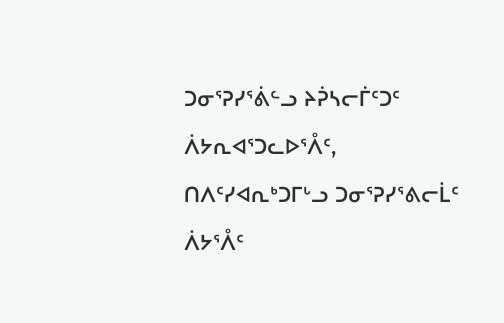ᑐᓂᕐᕈᓯᕐᕖᓪᓗ ᔨᕉᓴᓕᒦᑦᑐᑦ ᐲᔭᕆᐊᕐᑐᓚᐅᕐᐰᑦ, ᑎᐱᑦᓯᐊᕆᒃᑐᒥᒡᓗ ᑐᓂᕐᕈᓯᕐᕕᓕᒫᑦ ᐲᔭᕐᐰᑦ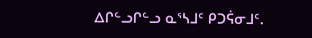ᐃᒋᓪᓗᒋᓪᓗ ᓇᕐᓴᒧᑦ ᑭᑐᕌᓂᒧᑦ.